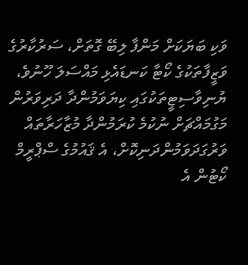ވަކި ބަޔަކަށް މަންފާ ލިބޭ ގޮތަށް، ސަރުކާރުގެ ވަޒީފާތަކުގެ ކޯޓާ ކަނޑައެޅި މައްސަލަ ހޫނުވެ، ޔުނިވާސިޓީތަކުގައި ކިޔަވަމުންދާ ދަރިވަރުން މަގުމައްޗަށް ނުކުމެ ކުރަމުންދާ މުޒާހަރާތައް ވަރުގަދަވަމުންދަނިކޮށް، އެ ޤައުމުގެ ސްޕްރީމް ކޯޓުން އެ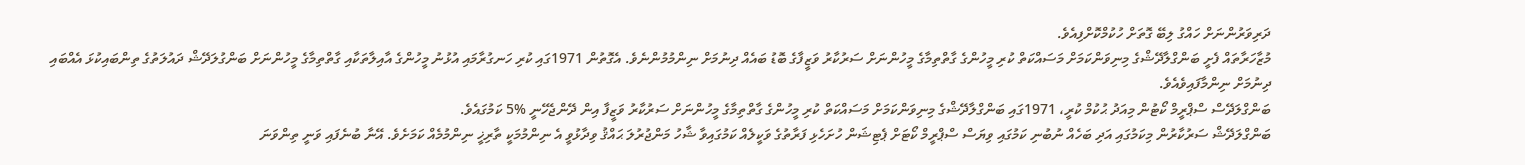ދަރިވަރުންނަށް ހައްގު ލިބޭ ގޮތަށް ހުކުމްކޮށްފިއެވެ.
މުޒާހަރާތައް ފެށީ ބަންގްލާދޭޝްގެ މިނިވަންކަމަށް މަސައްކަތް ކުރި މީހުންގެ ގާތްތިމާގެ މީހުންނަށް ސަރުކާރު ވަޒީފާގެ ބޮޑު ބައެއް ދިނުމަށް ނިންމުމުންނެވެ. އެގޮތުން 1971ގައި ކުރި ހަނގުރާމައި އުޅުނު މީހުންގެ އާއިލާތަކާއި ގާތްތިމާގެ މީހުންނަށް ބަންގުލަދޭޝް ދައުލަތުގެ ތިންބައިކުޅަ އެއްބައި ދިނުމަށް ނިންމާފައިވެއެވެ.
ބަންގްލަދޭސް ސްޕްރީމް ކޯޓުން މިއަދު ޙުކުމް ކުރީ، 1971ގައި ބަންގްލާދޭޝްގެ މިނިވަންކަމަށް މަސައްކަތް ކުރި މީހުންގެ ގާތްތިމާގެ މީހުންނަށް ސަރުކާރު ވަޒީފާ އިން ދޭންޖެހޭނީ %5 ކަމުގައެވެ.
ބަންގްލަދޭޝް ސަރުކާރުން މިކަމުގައި އަދި ބަހެއް ނުބުނި ކަމުގައި ވިޔަސް ސްޕްރީމް ކޯޓަށް ޕެޓިޝަން ހުށަހެޅި ފަރާތުގެ ވަކީލެއް ކަމުގައިވާ ޝާހު މަންޖުރުލަ ޙައްޤު ވިދާޅުވީ އެ ނިންމުމަކީ ތާރިޚީ ނިންމުމެއް ކަމަށެވެ. އޭނާ ބުނެފައި ވަނީ ތިންވަނަ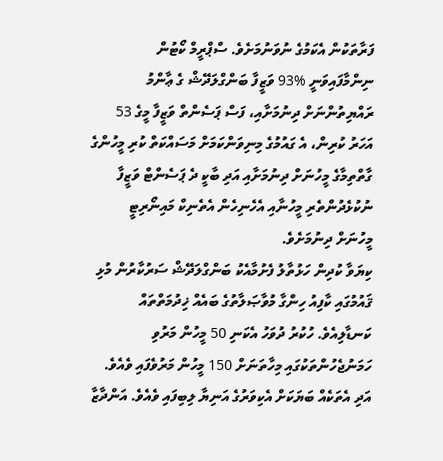ފަރާތަކުން އެކަމުގެ ނުވަނުމަށެވެ. ސްޕްރީމް ކޯޓުން ނިންމާފައިވަނީ %93 ވަޒީފާ ބަންގްލަދޭޝް ގެ ޢާންމު ރައްޔިތުންނަށް ދިނުމަށާއި، ފަސް ޕަސެންތް ވަޒީފާ މީގެ 53 އަހަރު ކުރިން، އެ ގައުމުގެ މިނިވަންކަމަށް މަސައްކަތް ކުރި މީހުންގެ ގާތްތިމާގެ މީހުނަށް ދިނުމަށާއި އަދި ބާކީ ދެ ޕަސެންޓް ވަޒީފާ ނުކުޅެދުންތެރި މީހުނާއި އެހެނިހެން އެތެނިކް މައިނޯރިޓީ މީހުނަށް ދިނުމަށެވެ.
ކިޔަވާ ކުދިން ހަޅުތާލު ފެށުމާއެކު ބަންގްލަދޭޝް ސަރުކާރުން މުޅި ޤައުމުގައި ކާފިއު ހިންގާ މުވާޞަލާތުގެ ބައެއް ޚިދުމަތްތައް ކަނޑާލިއެވެ. ހުކުރު ދުވަހު އެކަނި 50 މީހުން މަރުވި ހަމަނުޖެހުންތަކުގައި މިހާތަނަށް 150 މީހުން މަރުވެފައި ވެއެވެ. އަދި އެތަކެއް ބަޔަކަށް އެކިވަރުގެ އަނިޔާ ލިބިފައި ވެއެވެ. އަންދާޒާ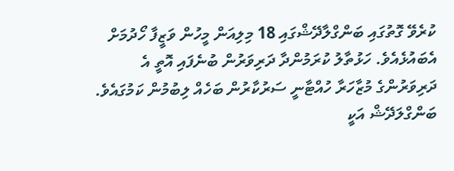ކުރެވޭ ގޮތުގައި ބަންގްލާދޭޝްގައި 18 މިލިއަން މީހުން ވަޒީފާ ހޯދުމަށް އެބައުޅެއެވެ. ހަޅުތާލު ކުރަމުންދާ ދަރިވަރުން ބުނެފައި އޮތީ އެ ދަރިވަރުންގެ މުޒާހަރާ ހުއްޓާނީ ސަރުކާރުން ބަހެއް ލިބުމުން ކަމުގައެވެ. ބަންގްލަދޭޝް އަކީ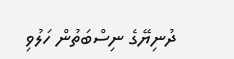ދުނިޔޭގެ ނިސްބަތުން ހަލުވި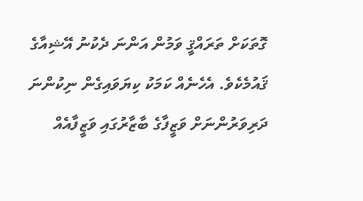ގޮތަކަށް ތަރައްޤީ ވަމުން އަންނަ ދެކުނު އޭޝިއާގެ ޤައުމެކެވެ. އެހެނެއް ކަމަކު ކިޔަވައިގެން ނިކުންނަ ދަރިވަރުންނަށް ވަޒީފާގެ ބާޒާރުގައި ވަޒީފާއެއް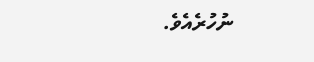ނުހުރެއެވެ.